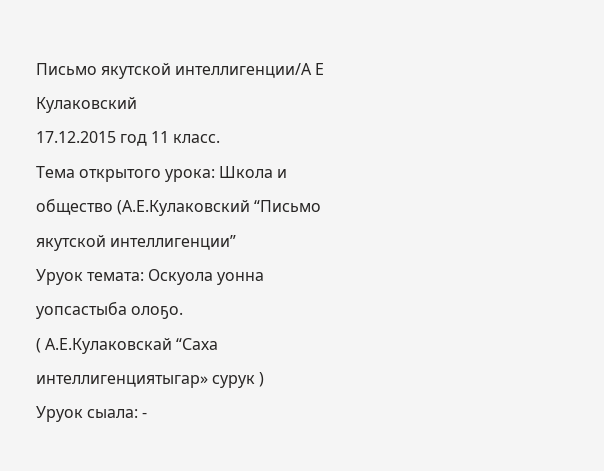Письмо якутской интеллигенции/А Е Кулаковский
17.12.2015 год 11 класс.
Тема открытого урока: Школа и общество (А.Е.Кулаковский “Письмо якутской интеллигенции”
Уруок темата: Оскуола уонна уопсастыба олоҕо.
( А.Е.Кулаковскай “Саха интеллигенциятыгар» сурук )
Уруок сыала: -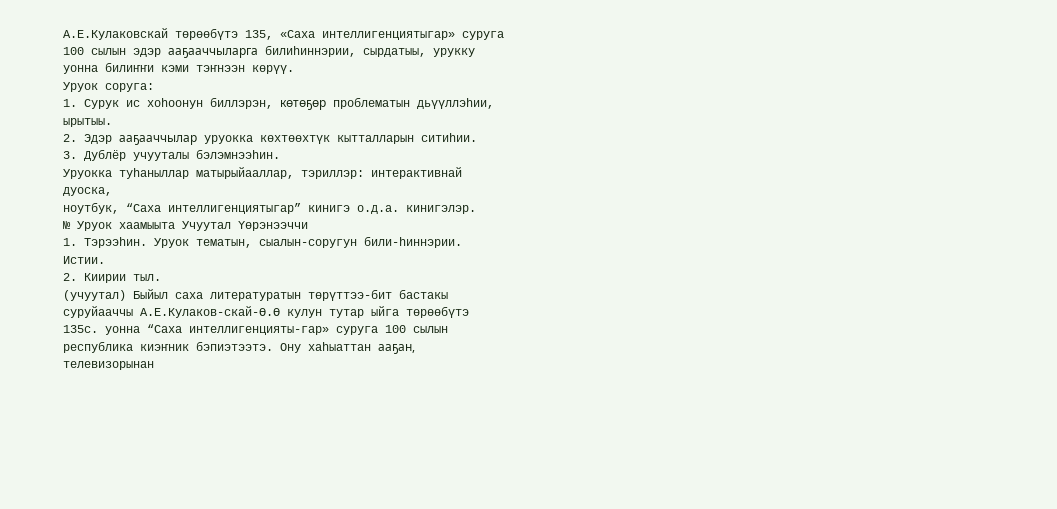А.Е.Кулаковскай төрөөбүтэ 135, «Саха интеллигенциятыгар» суруга 100 сылын эдэр ааҕааччыларга билиһиннэрии, сырдатыы, урукку уонна билиҥҥи кэми тэҥнээн көрүү.
Уруок соруга:
1. Сурук ис хоһоонун биллэрэн, көтөҕөр проблематын дьүүллэһии, ырытыы.
2. Эдэр ааҕааччылар уруокка көхтөөхтүк кытталларын ситиһии.
3. Дублёр учууталы бэлэмнээһин.
Уруокка туһаныллар матырыйааллар, тэриллэр: интерактивнай дуоска,
ноутбук, “Саха интеллигенциятыгар” кинигэ о.д.а. кинигэлэр.
№ Уруок хаамыыта Учуутал Үөрэнээччи
1. Тэрээһин. Уруок тематын, сыалын-соругун били-һиннэрии. Истии.
2. Киирии тыл.
(учуутал) Быйыл саха литературатын төрүттээ-бит бастакы суруйааччы А.Е.Кулаков-скай-Ө.Ө кулун тутар ыйга төрөөбүтэ 135с. уонна “Саха интеллигенцияты-гар» суруга 100 сылын республика киэҥник бэпиэтээтэ. Ону хаһыаттан ааҕан, телевизорынан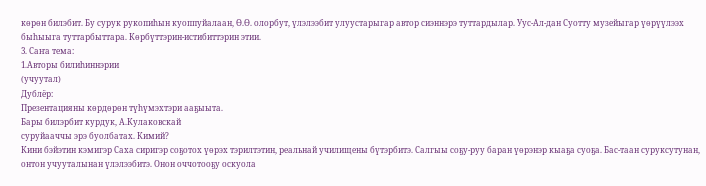көрөн билэбит. Бу сурук рукопиһын куоппуйалаан, Ө.Ө. олорбут, үлэлээбит улуустарыгар автор сиэннэрэ туттардылар. Уус-Ал-дан Суотту музейыгар үөрүүлээх быһыыга туттарбыттара. Көрбүттэрин-истибиттэрин этии.
3. Саҥа тема:
1.Авторы билиһиннэрии
(учуутал)
Дублёр:
Презентацияны көрдөрөн түһүмэхтэри ааҕыыта.
Бары билэрбит курдук, А.Кулаковскай
суруйааччы эрэ буолбатах. Кимий?
Кини бэйэтин кэмигэр Саха сиригэр соҕотох үөрэх тэрилтэтин, реальнай училищены бүтэрбитэ. Салгыы соҕу-руу баран үөрэнэр кыаҕа суоҕа. Бас-таан суруксутунан, онтон учууталынан үлэлээбитэ. Онон оччотооҕу оскуола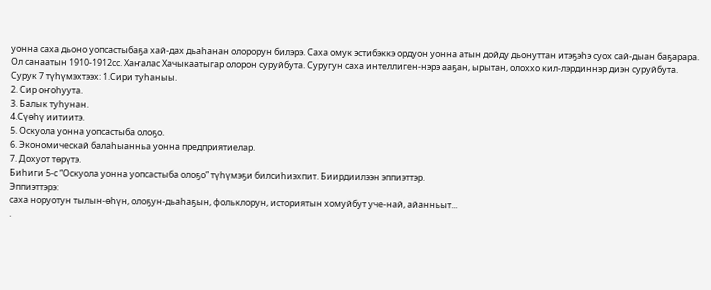уонна саха дьоно уопсастыбаҕа хай-дах дьаһанан олорорун билэрэ. Саха омук эстибэккэ ордуон уонна атын дойду дьонуттан итэҕэһэ суох сай-дыан баҕарара. Ол санаатын 1910-1912сс. Хаҥалас Хачыкаатыгар олорон суруйбута. Суругун саха интеллиген-нэрэ ааҕан, ырытан, олоххо кил-лэрдиннэр диэн суруйбута.
Сурук 7 түһүмэхтээх: 1.Сири туһаныы.
2. Сир оҥоһуута.
3. Балык туһунан.
4.Сүөһү иитиитэ.
5. Оскуола уонна уопсастыба олоҕо.
6. Экономическай балаһыанньа уонна предприятиелар.
7. Дохуот төрүтэ.
Биһиги 5-с “Оскуола уонна уопсастыба олоҕо” түһүмэҕи билсиһиэхпит. Биирдиилээн эппиэттэр.
Эппиэттэрэ:
саха норуотун тылын-өһүн, олоҕун-дьаһаҕын, фольклорун, историятын хомуйбут уче-най, айанньыт...
.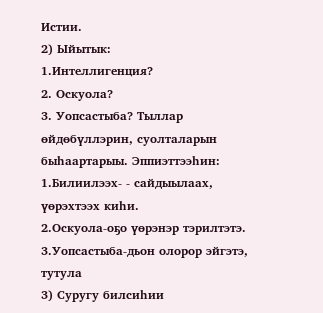Истии.
2) Ыйытык:
1.Интеллигенция?
2. Оскуола?
3. Уопсастыба? Тыллар өйдөбүллэрин, суолталарын быһаартарыы. Эппиэттээһин: 1.Билиилээх- - сайдыылаах, үөрэхтээх киһи.
2.Оскуола-оҕо үөрэнэр тэрилтэтэ.
3.Уопсастыба-дьон олорор эйгэтэ, тутула
3) Суругу билсиһии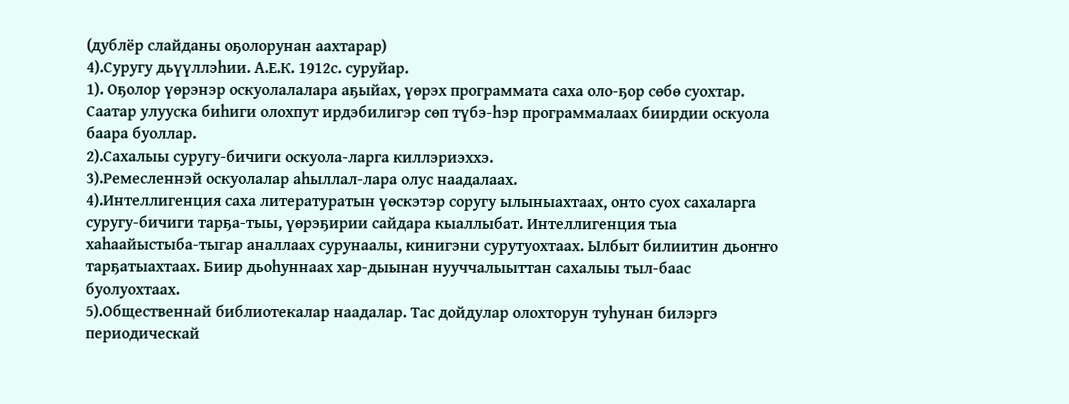(дублёр слайданы оҕолорунан аахтарар)
4).Суругу дьүүллэһии. А.Е.К. 1912с. суруйар.
1). Оҕолор үөрэнэр оскуолалалара аҕыйах, үөрэх программата саха оло-ҕор сөбө суохтар. Саатар улууска биһиги олохпут ирдэбилигэр сөп түбэ-һэр программалаах биирдии оскуола баара буоллар.
2).Сахалыы суругу-бичиги оскуола-ларга киллэриэххэ.
3).Ремесленнэй оскуолалар аһыллал-лара олус наадалаах.
4).Интеллигенция саха литературатын үөскэтэр соругу ылыныахтаах, онто суох сахаларга суругу-бичиги тарҕа-тыы, үөрэҕирии сайдара кыаллыбат. Интеллигенция тыа хаһаайыстыба-тыгар аналлаах сурунаалы, кинигэни сурутуохтаах. Ылбыт билиитин дьоҥҥо тарҕатыахтаах. Биир дьоһуннаах хар-дыынан нууччалыыттан сахалыы тыл-баас буолуохтаах.
5).Общественнай библиотекалар наадалар. Тас дойдулар олохторун туһунан билэргэ периодическай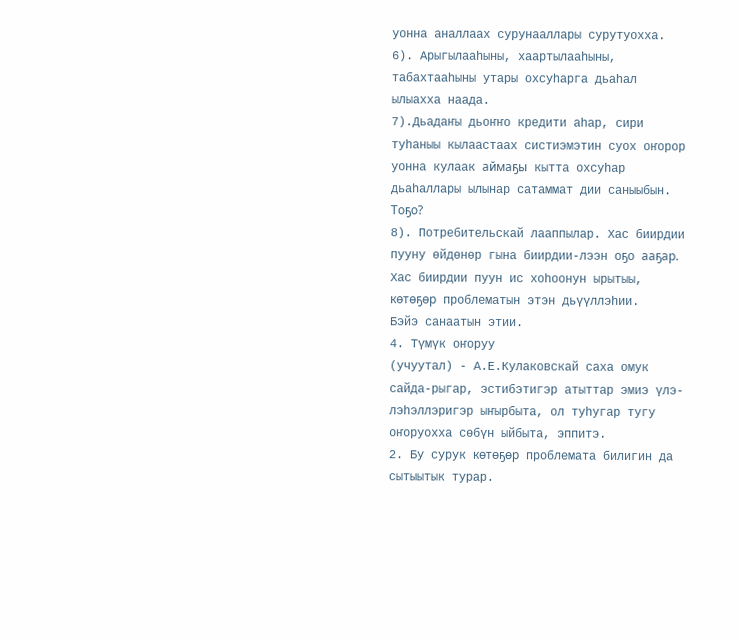уонна аналлаах сурунааллары сурутуохха.
6). Арыгылааһыны, хаартылааһыны, табахтааһыны утары охсуһарга дьаһал ылыахха наада.
7).Дьадаҥы дьоҥҥо кредити аһар, сири туһаныы кылаастаах систиэмэтин суох оҥорор уонна кулаак аймаҕы кытта охсуһар дьаһаллары ылынар сатаммат дии саныыбын. Тоҕо?
8). Потребительскай лааппылар. Хас биирдии пууну өйдөнөр гына биирдии-лээн оҕо ааҕар.
Хас биирдии пуун ис хоһоонун ырытыы, көтөҕөр проблематын этэн дьүүллэһии.
Бэйэ санаатын этии.
4. Түмүк оҥоруу
(учуутал) - А.Е.Кулаковскай саха омук сайда-рыгар, эстибэтигэр атыттар эмиэ үлэ-лэһэллэригэр ыҥырбыта, ол туһугар тугу оҥоруохха сөбүн ыйбыта, эппитэ.
2. Бу сурук көтөҕөр проблемата билигин да сытыытык турар.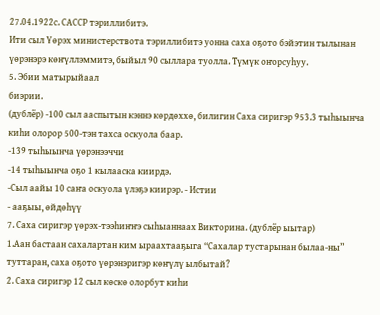27.04.1922с. САССР тэриллибитэ.
Ити сыл Үөрэх министерствота тэриллибитэ уонна саха оҕото бэйэтин тылынан үөрэнэрэ көҥүллэммитэ, быйыл 90 сыллара туолла. Түмүк оҥорсуһуу.
5. Эбии матырыйаал
биэрии.
(дублёр) -100 сыл ааспытын кэннэ көрдөххө, билигин Саха сиригэр 953.3 тыһыынча киһи олорор 500-тэн тахса оскуола баар.
-139 тыһыынча үөрэнээччи
-14 тыһыынча оҕо 1 кылааска киирдэ.
-Сыл аайы 10 саҥа оскуола үлэҕэ киирэр. - Истии
- ааҕыы, өйдөһүү
7. Саха сиригэр үөрэх-тээһиҥҥэ сыһыаннаах Викторина. (дублёр ыытар)
1.Аан бастаан сахалартан ким ыраахтааҕыга “Сахалар тустарынан былаа-ны” туттаран, саха оҕото үөрэнэригэр көҥүлү ылбытай?
2. Саха сиригэр 12 сыл көскө олорбут киһи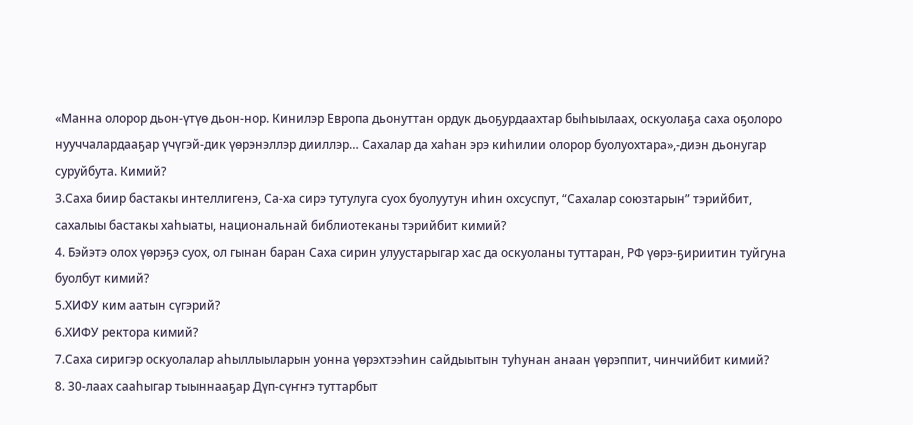«Манна олорор дьон-үтүө дьон-нор. Кинилэр Европа дьонуттан ордук дьоҕурдаахтар быһыылаах, оскуолаҕа саха оҕолоро нууччалардааҕар үчүгэй-дик үөрэнэллэр дииллэр… Сахалар да хаһан эрэ киһилии олорор буолуохтара»,-диэн дьонугар суруйбута. Кимий?
3.Саха биир бастакы интеллигенэ, Са-ха сирэ тутулуга суох буолуутун иһин охсуспут, “Сахалар союзтарын” тэрийбит, сахалыы бастакы хаһыаты, национальнай библиотеканы тэрийбит кимий?
4. Бэйэтэ олох үөрэҕэ суох, ол гынан баран Саха сирин улуустарыгар хас да оскуоланы туттаран, РФ үөрэ-ҕириитин туйгуна буолбут кимий?
5.ХИФУ ким аатын сүгэрий?
6.ХИФУ ректора кимий?
7.Саха сиригэр оскуолалар аһыллыыларын уонна үөрэхтээһин сайдыытын туһунан анаан үөрэппит, чинчийбит кимий?
8. 30-лаах сааһыгар тыыннааҕар Дүп-сүҥҥэ туттарбыт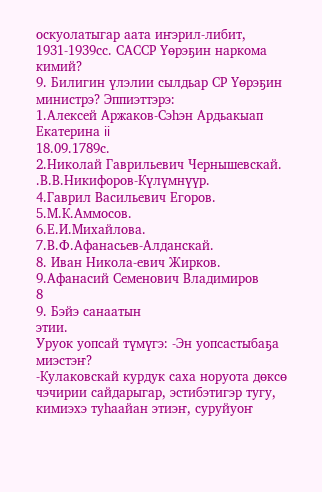оскуолатыгар аата иҥэрил-либит, 1931-1939сс. САССР Үөрэҕин наркома кимий?
9. Билигин үлэлии сылдьар СР Үөрэҕин министрэ? Эппиэттэрэ:
1.Алексей Аржаков-Сэһэн Ардьакыап Екатерина ii
18.09.1789с.
2.Николай Гаврильевич Чернышевскай.
.В.В.Никифоров-Күлүмнүүр.
4.Гаврил Васильевич Егоров.
5.М.К.Аммосов.
6.Е.И.Михайлова.
7.В.Ф.Афанасьев-Алданскай.
8. Иван Никола-евич Жирков.
9.Афанасий Семенович Владимиров
8
9. Бэйэ санаатын
этии.
Уруок уопсай түмүгэ: -Эн уопсастыбаҕа миэстэҥ?
-Кулаковскай курдук саха норуота дөксө чэчирии сайдарыгар, эстибэтигэр тугу, кимиэхэ туһаайан этиэҥ, суруйуоҥ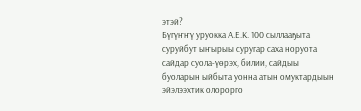этэй?
Бүгүҥҥү уруокка А.Е.К. 100 сыллааҕыта суруйбут ыҥырыы суругар саха норуота сайдар суола-үөрэх, билии, сайдыы буоларын ыйбыта уонна атын омуктардыын эйэлээхтик олорорго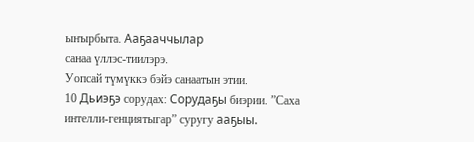ыҥырбыта. Ааҕааччылар
санаа үллэс-тиилэрэ.
Уопсай түмүккэ бэйэ санаатын этии.
10 Дьиэҕэ сорудах: Сорудаҕы биэрии. ”Саха интелли-генциятыгар” суругу ааҕыы.